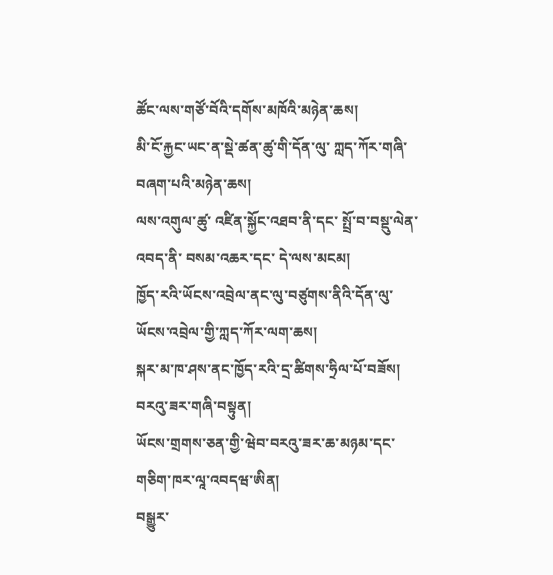ཚོང་ལས་གཙོ་བོའི་དགོས་མཁོའི་མཉེན་ཆས།
མི་ངོ་རྐྱང་ཡང་ན་སྡེ་ཚན་ཚུ་གི་དོན་ལུ་ ཀླད་ཀོར་གཞི་བཞག་པའི་མཉེན་ཆས།
ལས་འགུལ་ཚུ་ འཛིན་སྐྱོང་འཐབ་ནི་དང་ སྤྲོ་བ་བསྡུ་ལེན་འབད་ནི་ བསམ་འཆར་དང་ དེ་ལས་མངམ།
ཁྱོད་རའི་ཡོངས་འབྲེལ་ནང་ལུ་བཙུགས་ནིའི་དོན་ལུ་ ཡོངས་འབྲེལ་གྱི་ཀླད་ཀོར་ལག་ཆས།
སྐར་མ་ཁ་ཤས་ནང་ཁྱོད་རའི་དྲ་ཚིགས་ཧྲིལ་པོ་བཟོས།
བརའུ་ཟར་གཞི་བསྟུན།
ཡོངས་གྲགས་ཅན་གྱི་ཝེབ་བརའུ་ཟར་ཆ་མཉམ་དང་གཅིག་ཁར་ལཱ་འབདཝ་ཨིན།
བསྒྱུར་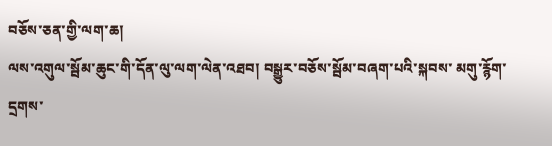བཅོས་ཅན་གྱི་ལག་ཆ།
ལས་འགུལ་སྦོམ་ཆུང་གི་དོན་ལུ་ལག་ལེན་འཐབ། བསྒྱུར་བཅོས་སྦོམ་བཞག་པའི་སྐབས་ མགུ་རྙོག་དྲགས་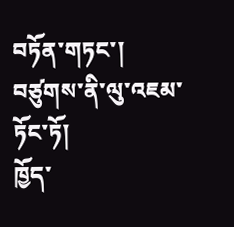བཏོན་གཏང་།
བཙུགས་ནི་ལུ་འཇམ་ཏོང་ཏོ།
ཁྱོད་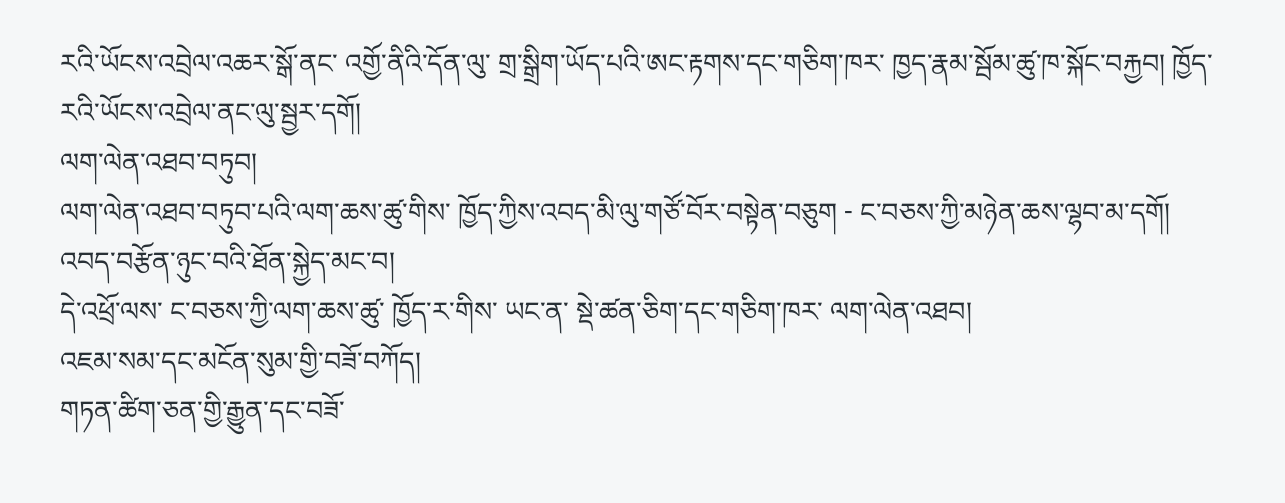རའི་ཡོངས་འབྲེལ་འཆར་སྒོ་ནང་ འགྱོ་ནིའི་དོན་ལུ་ གྲ་སྒྲིག་ཡོད་པའི་ཨང་རྟགས་དང་གཅིག་ཁར་ ཁྱད་རྣམ་སྦོམ་ཚུ་ཁ་སྐོང་བརྐྱབ། ཁྱོད་རའི་ཡོངས་འབྲེལ་ནང་ལུ་སྦྱར་དགོ།
ལག་ལེན་འཐབ་བཏུབ།
ལག་ལེན་འཐབ་བཏུབ་པའི་ལག་ཆས་ཚུ་གིས་ ཁྱོད་ཀྱིས་འབད་མི་ལུ་གཙོ་བོར་བསྟེན་བཅུག - ང་བཅས་ཀྱི་མཉེན་ཆས་ལྷབ་མ་དགོ།
འབད་བརྩོན་ཉུང་བའི་ཐོན་སྐྱེད་མང་བ།
དེ་འཕྲོ་ལས་ ང་བཅས་ཀྱི་ལག་ཆས་ཚུ་ ཁྱོད་ར་གིས་ ཡང་ན་ སྡེ་ཚན་ཅིག་དང་གཅིག་ཁར་ ལག་ལེན་འཐབ།
འཇམ་སམ་དང་མངོན་སུམ་གྱི་བཟོ་བཀོད།
གཏན་ཚིག་ཅན་གྱི་རྒྱུན་དང་བཟོ་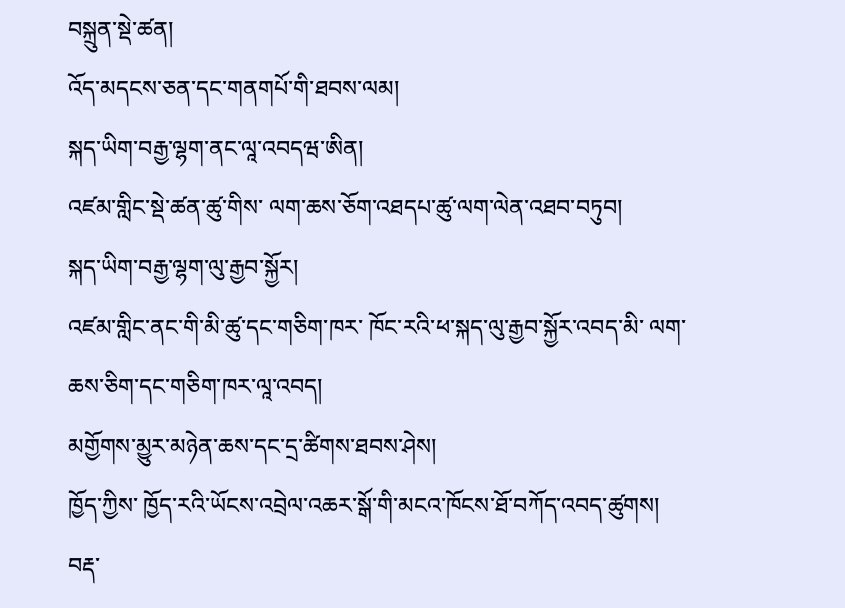བསྐྲུན་སྡེ་ཚན།
འོད་མདངས་ཅན་དང་གནགཔོ་གི་ཐབས་ལམ།
སྐད་ཡིག་བརྒྱ་ལྷག་ནང་ལཱ་འབདཝ་ཨིན།
འཛམ་གླིང་སྡེ་ཚན་ཚུ་གིས་ ལག་ཆས་ཅོག་འཐདཔ་ཚུ་ལག་ལེན་འཐབ་བཏུབ།
སྐད་ཡིག་བརྒྱ་ལྷག་ལུ་རྒྱབ་སྐྱོར།
འཛམ་གླིང་ནང་གི་མི་ཚུ་དང་གཅིག་ཁར་ ཁོང་རའི་ཕ་སྐད་ལུ་རྒྱབ་སྐྱོར་འབད་མི་ ལག་ཆས་ཅིག་དང་གཅིག་ཁར་ལཱ་འབད།
མགྱོགས་མྱུར་མཉེན་ཆས་དང་དྲ་ཚིགས་ཐབས་ཤེས།
ཁྱོད་ཀྱིས་ ཁྱོད་རའི་ཡོངས་འབྲེལ་འཆར་སྒོ་གི་མངའ་ཁོངས་ཐོ་བཀོད་འབད་ཚུགས། བརྡ་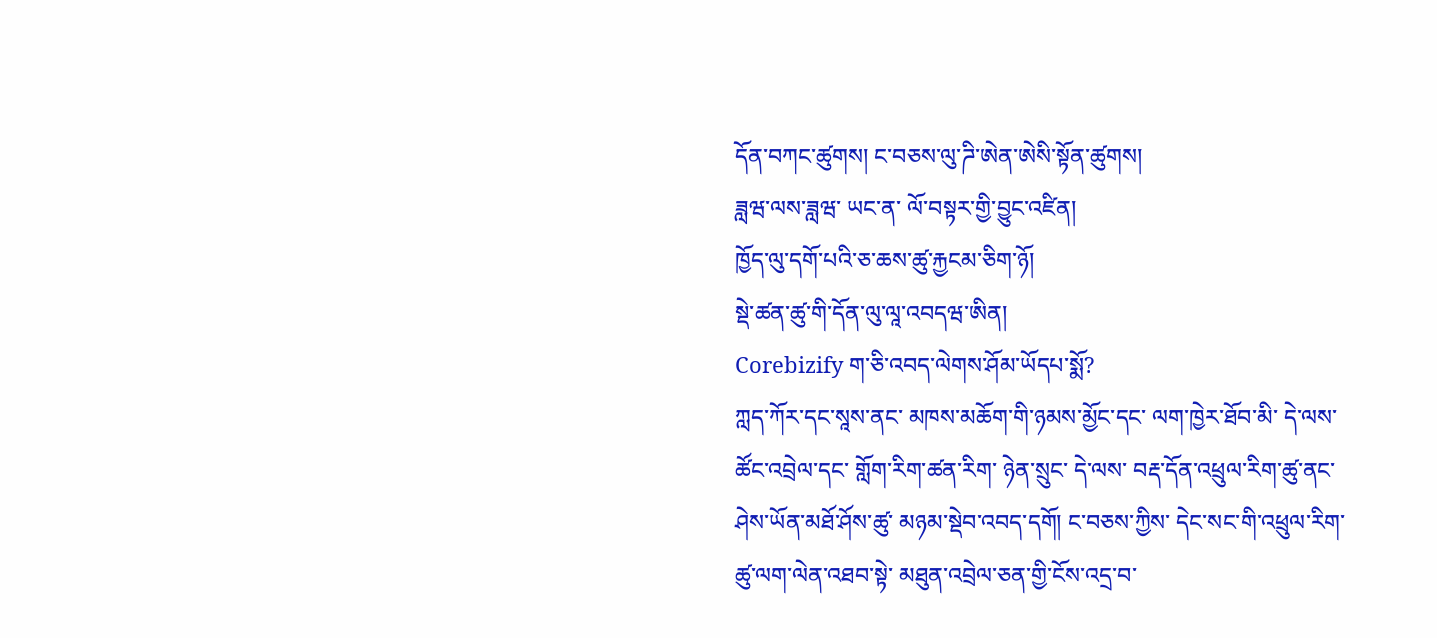དོན་བཀང་ཚུགས། ང་བཅས་ལུ་ཌི་ཨེན་ཨེསི་སྟོན་ཚུགས།
ཟླཝ་ལས་ཟླཝ་ ཡང་ན་ ལོ་བསྟར་གྱི་བྱུང་འཛིན།
ཁྱོད་ལུ་དགོ་པའི་ཅ་ཆས་ཚུ་རྐྱངམ་ཅིག་ཉོ།
སྡེ་ཚན་ཚུ་གི་དོན་ལུ་ལཱ་འབདཝ་ཨིན།
Corebizify ག་ཅི་འབད་ལེགས་ཤོམ་ཡོདཔ་སྨོ?
ཀླད་ཀོར་དང་སཱས་ནང་ མཁས་མཆོག་གི་ཉམས་མྱོང་དང་ ལག་ཁྱེར་ཐོབ་མི་ དེ་ལས་ ཚོང་འབྲེལ་དང་ གློག་རིག་ཚན་རིག་ ཉེན་སྲུང་ དེ་ལས་ བརྡ་དོན་འཕྲུལ་རིག་ཚུ་ནང་ ཤེས་ཡོན་མཐོ་ཤོས་ཚུ་ མཉམ་སྡེབ་འབད་དགོ། ང་བཅས་ཀྱིས་ དེང་སང་གི་འཕྲུལ་རིག་ཚུ་ལག་ལེན་འཐབ་སྟེ་ མཐུན་འབྲེལ་ཅན་གྱི་ངོས་འདྲ་བ་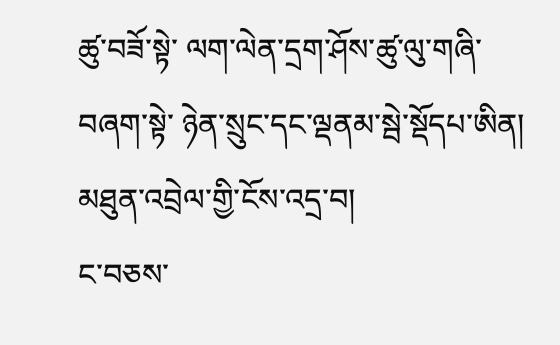ཚུ་བཟོ་སྟེ་ ལག་ལེན་དྲག་ཤོས་ཚུ་ལུ་གཞི་བཞག་སྟེ་ ཉེན་སྲུང་དང་ལྡནམ་སྦེ་སྡོདཔ་ཨིན།
མཐུན་འབྲེལ་གྱི་ངོས་འདྲ་བ།
ང་བཅས་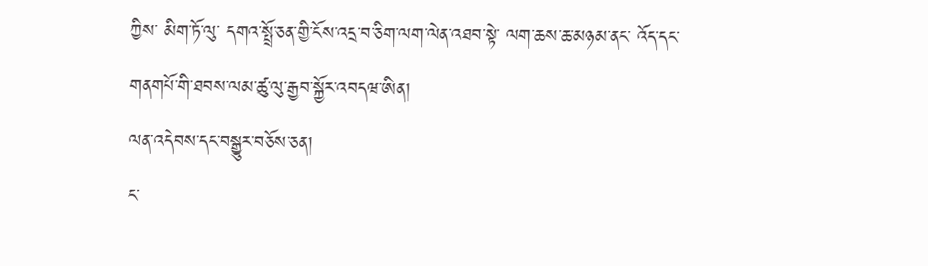ཀྱིས་ མིག་ཏོ་ལུ་ དགའ་སྤྲོ་ཅན་གྱི་ངོས་འདྲ་བ་ཅིག་ལག་ལེན་འཐབ་སྟེ་ ལག་ཆས་ཆ་མཉམ་ནང་ འོད་དང་གནགཔོ་གི་ཐབས་ལམ་ཚུ་ལུ་རྒྱབ་སྐྱོར་འབདཝ་ཨིན།
ལན་འདེབས་དང་བསྒྱུར་བཅོས་ཅན།
ང་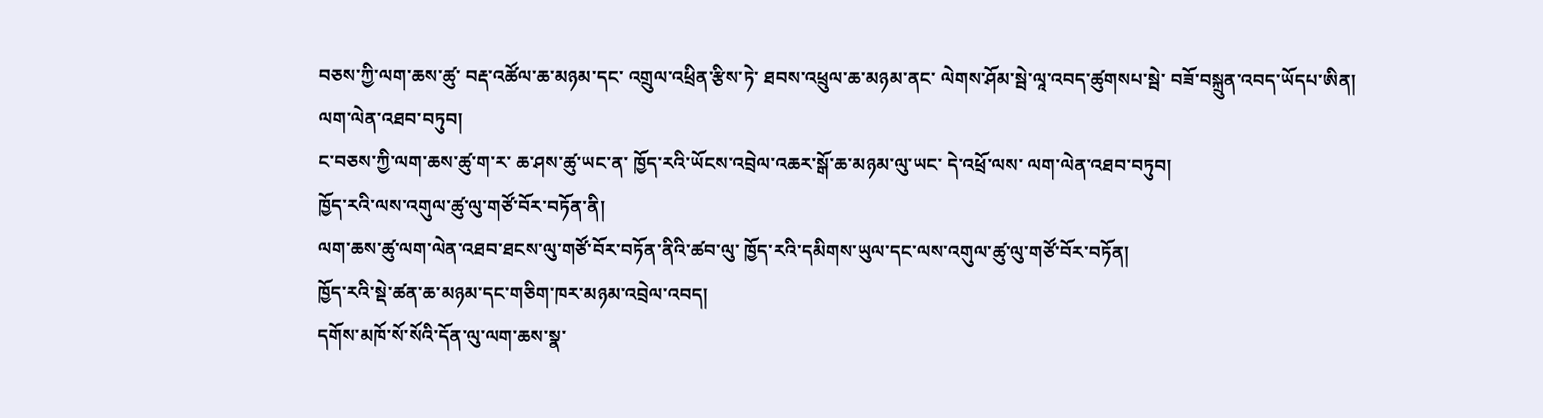བཅས་ཀྱི་ལག་ཆས་ཚུ་ བརྡ་འཚོལ་ཆ་མཉམ་དང་ འགྲུལ་འཕྲིན་རྩིས་ཏེ་ ཐབས་འཕྲུལ་ཆ་མཉམ་ནང་ ལེགས་ཤོམ་སྦེ་ལཱ་འབད་ཚུགསཔ་སྦེ་ བཟོ་བསྐྲུན་འབད་ཡོདཔ་ཨིན།
ལག་ལེན་འཐབ་བཏུབ།
ང་བཅས་ཀྱི་ལག་ཆས་ཚུ་ག་ར་ ཆ་ཤས་ཚུ་ཡང་ན་ ཁྱོད་རའི་ཡོངས་འབྲེལ་འཆར་སྒོ་ཆ་མཉམ་ལུ་ཡང་ དེ་འཕྲོ་ལས་ ལག་ལེན་འཐབ་བཏུབ།
ཁྱོད་རའི་ལས་འགུལ་ཚུ་ལུ་གཙོ་བོར་བཏོན་ནི།
ལག་ཆས་ཚུ་ལག་ལེན་འཐབ་ཐངས་ལུ་གཙོ་བོར་བཏོན་ནིའི་ཚབ་ལུ་ ཁྱོད་རའི་དམིགས་ཡུལ་དང་ལས་འགུལ་ཚུ་ལུ་གཙོ་བོར་བཏོན།
ཁྱོད་རའི་སྡེ་ཚན་ཆ་མཉམ་དང་གཅིག་ཁར་མཉམ་འབྲེལ་འབད།
དགོས་མཁོ་སོ་སོའི་དོན་ལུ་ལག་ཆས་སྣ་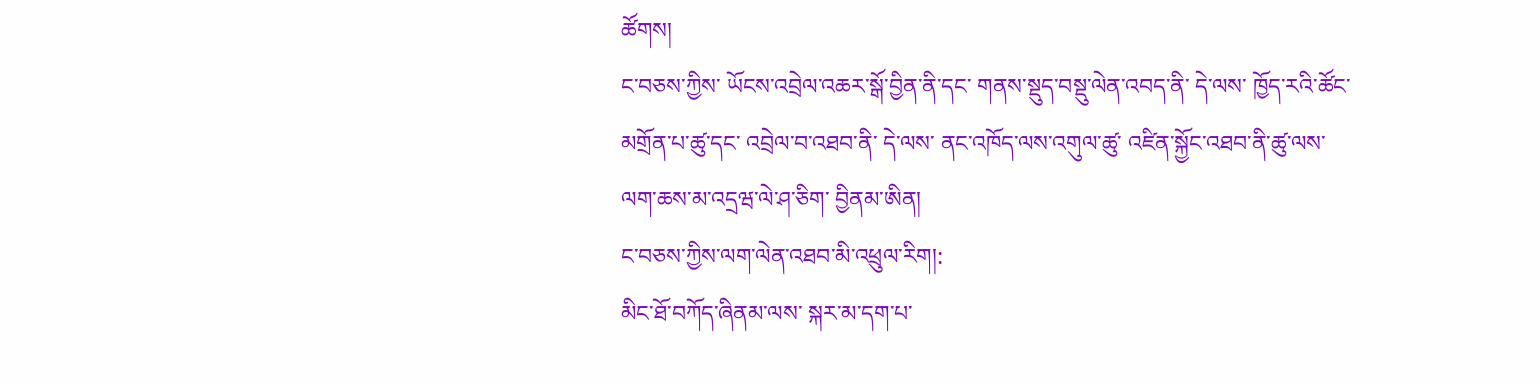ཚོགས།
ང་བཅས་ཀྱིས་ ཡོངས་འབྲེལ་འཆར་སྒོ་བྱིན་ནི་དང་ གནས་སྡུད་བསྡུ་ལེན་འབད་ནི་ དེ་ལས་ ཁྱོད་རའི་ཚོང་མགྲོན་པ་ཚུ་དང་ འབྲེལ་བ་འཐབ་ནི་ དེ་ལས་ ནང་འཁོད་ལས་འགུལ་ཚུ་ འཛིན་སྐྱོང་འཐབ་ནི་ཚུ་ལས་ ལག་ཆས་མ་འདྲཝ་ལེ་ཤ་ཅིག་ བྱིནམ་ཨིན།
ང་བཅས་ཀྱིས་ལག་ལེན་འཐབ་མི་འཕྲུལ་རིག།:
མིང་ཐོ་བཀོད་ཞིནམ་ལས་ སྐར་མ་དག་པ་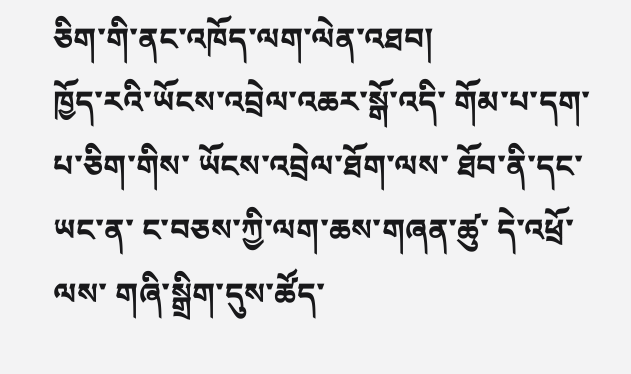ཅིག་གི་ནང་འཁོད་ལག་ལེན་འཐབ།
ཁྱོད་རའི་ཡོངས་འབྲེལ་འཆར་སྒོ་འདི་ གོམ་པ་དག་པ་ཅིག་གིས་ ཡོངས་འབྲེལ་ཐོག་ལས་ ཐོབ་ནི་དང་ ཡང་ན་ ང་བཅས་ཀྱི་ལག་ཆས་གཞན་ཚུ་ དེ་འཕྲོ་ལས་ གཞི་སྒྲིག་དུས་ཚོད་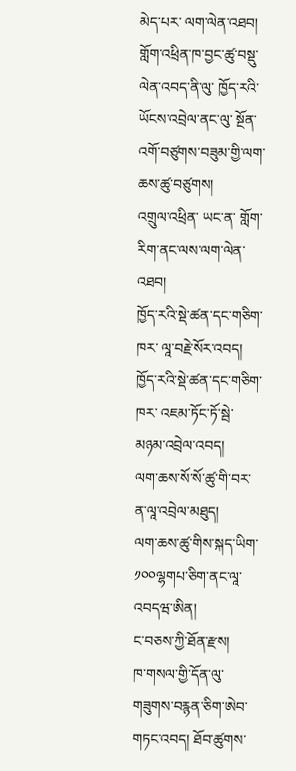མེད་པར་ ལག་ལེན་འཐབ།
གློག་འཕྲིན་ཁ་བྱང་ཚུ་བསྡུ་ལེན་འབད་ནི་ལུ་ ཁྱོད་རའི་ཡོངས་འབྲེལ་ནང་ལུ་ སྔོན་འགོ་བཙུགས་བཟུམ་གྱི་ལག་ཆས་ཚུ་བཙུགས།
འགྲུལ་འཕྲིན་ ཡང་ན་ གློག་རིག་ནང་ལས་ལག་ལེན་འཐབ།
ཁྱོད་རའི་སྡེ་ཚན་དང་གཅིག་ཁར་ ལཱ་བརྗེ་སོར་འབད།
ཁྱོད་རའི་སྡེ་ཚན་དང་གཅིག་ཁར་ འཇམ་ཏོང་ཏོ་སྦེ་ མཉམ་འབྲེལ་འབད།
ལག་ཆས་སོ་སོ་ཚུ་གི་བར་ན་ལཱ་འབྲེལ་མཐུད།
ལག་ཆས་ཚུ་གིས་སྐད་ཡིག་༡༠༠ལྷགཔ་ཅིག་ནང་ལཱ་འབདཝ་ཨིན།
ང་བཅས་ཀྱི་ཐོན་རྫས།
ཁ་གསལ་གྱི་དོན་ལུ་ གཟུགས་བརྙན་ཅིག་ཨེབ་གཏང་འབད། ཐོབ་ཚུགས་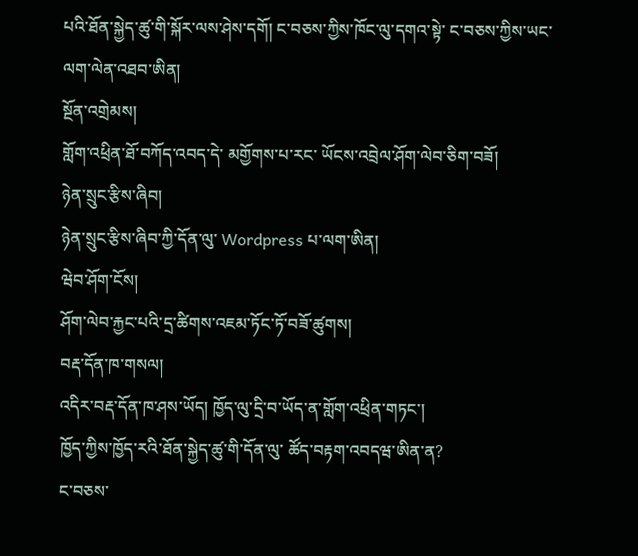པའི་ཐོན་སྐྱེད་ཚུ་གི་སྐོར་ལས་ཤེས་དགོ། ང་བཅས་ཀྱིས་ཁོང་ལུ་དགའ་སྟེ་ ང་བཅས་ཀྱིས་ཡང་ལག་ལེན་འཐབ་ཨིན།
སྔོན་འགྲེམས།
གློག་འཕྲིན་ཐོ་བཀོད་འབད་དེ་ མགྱོགས་པ་རང་ ཡོངས་འབྲེལ་ཤོག་ལེབ་ཅིག་བཟོ།
ཉེན་སྲུང་རྩིས་ཞིབ།
ཉེན་སྲུང་རྩིས་ཞིབ་ཀྱི་དོན་ལུ་ Wordpress པ་ལག་ཨིན།
ཝེབ་ཤོག་ངོས།
ཤོག་ལེབ་རྐྱང་པའི་དྲ་ཚིགས་འཇམ་ཏོང་ཏོ་བཟོ་ཚུགས།
བརྡ་དོན་ཁ་གསལ།
འདིར་བརྡ་དོན་ཁ་ཤས་ཡོད། ཁྱོད་ལུ་དྲི་བ་ཡོད་ན་གློག་འཕྲིན་གཏང་།
ཁྱོད་ཀྱིས་ཁྱོད་རའི་ཐོན་སྐྱེད་ཚུ་གི་དོན་ལུ་ ཚོད་བརྟག་འབདཝ་ཨིན་ན?
ང་བཅས་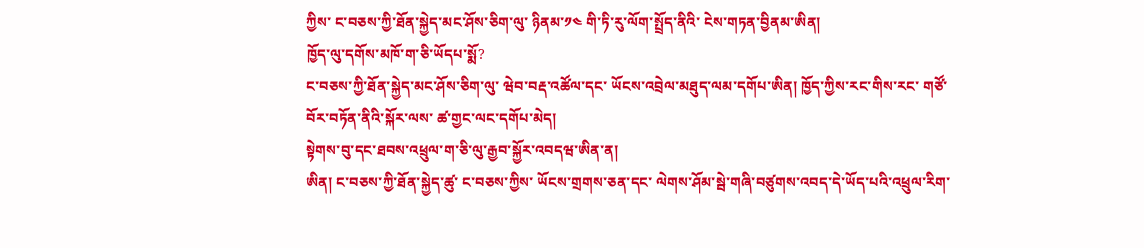ཀྱིས་ ང་བཅས་ཀྱི་ཐོན་སྐྱེད་མང་ཤོས་ཅིག་ལུ་ ཉིནམ་༡༤ གི་ཏི་རུ་ལོག་སྤྲོད་ནིའི་ ངེས་གཏན་བྱིནམ་ཨིན།
ཁྱོད་ལུ་དགོས་མཁོ་ག་ཅི་ཡོདཔ་སྨོ?
ང་བཅས་ཀྱི་ཐོན་སྐྱེད་མང་ཤོས་ཅིག་ལུ་ ཝེབ་བརྡ་འཚོལ་དང་ ཡོངས་འབྲེལ་མཐུད་ལམ་དགོཔ་ཨིན། ཁྱོད་ཀྱིས་རང་གིས་རང་ གཙོ་བོར་བཏོན་ནིའི་སྐོར་ལས་ ཚ་གྱང་ལང་དགོཔ་མེད།
སྟེགས་བུ་དང་ཐབས་འཕྲུལ་ག་ཅི་ལུ་རྒྱབ་སྐྱོར་འབདཝ་ཨིན་ན།
ཨིན། ང་བཅས་ཀྱི་ཐོན་སྐྱེད་ཚུ་ ང་བཅས་ཀྱིས་ ཡོངས་གྲགས་ཅན་དང་ ལེགས་ཤོམ་སྦེ་གཞི་བཙུགས་འབད་དེ་ཡོད་པའི་འཕྲུལ་རིག་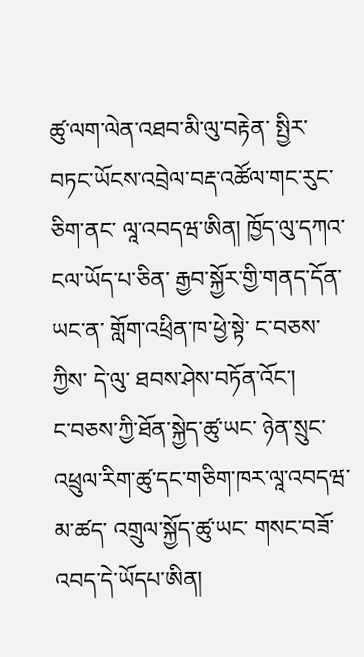ཚུ་ལག་ལེན་འཐབ་མི་ལུ་བརྟེན་ སྤྱིར་བཏང་ཡོངས་འབྲེལ་བརྡ་འཚོལ་གང་རུང་ཅིག་ནང་ ལཱ་འབདཝ་ཨིན། ཁྱོད་ལུ་དཀའ་ངལ་ཡོད་པ་ཅིན་ རྒྱབ་སྐྱོར་གྱི་གནད་དོན་ཡང་ན་ གློག་འཕྲིན་ཁ་ཕྱེ་སྟེ་ ང་བཅས་ཀྱིས་ དེ་ལུ་ ཐབས་ཤེས་བཏོན་འོང་།
ང་བཅས་ཀྱི་ཐོན་སྐྱེད་ཚུ་ཡང་ ཉེན་སྲུང་འཕྲུལ་རིག་ཚུ་དང་གཅིག་ཁར་ལཱ་འབདཝ་མ་ཚད་ འགྲུལ་སྐྱོད་ཚུ་ཡང་ གསང་བཟོ་འབད་དེ་ཡོདཔ་ཨིན།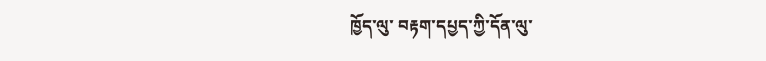ཁྱོད་ལུ་ བརྟག་དཔྱད་ཀྱི་དོན་ལུ་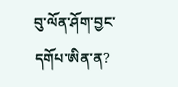བུ་ལོན་ཤོག་བྱང་དགོཔ་ཨིན་ན?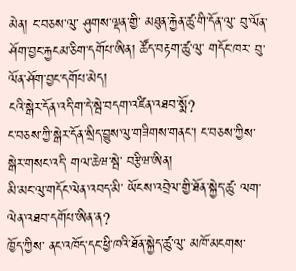མེན། ང་བཅས་ལུ་ ཤུགས་ལྡན་གྱི་ མཐུན་རྐྱེན་ཚུ་གི་དོན་ལུ་ བུ་ལོན་ཤོག་བྱང་རྐྱངམ་ཅིག་དགོཔ་ཨིན། ཚོད་བརྟག་ཚུ་ལུ་ གདོང་ཁར་ བུ་ལོན་ཤོག་བྱང་དགོཔ་མེད།
ངའི་སྒེར་དོན་འདི་ག་དེ་སྦེ་བདག་འཛིན་འཐབ་སྨོ?
ང་བཅས་ཀྱི་སྒེར་དོན་སྲིད་བྱུས་ལུ་གཟིགས་གནང་། ང་བཅས་ཀྱིས་ སྒེར་གསང་འདི་ གལ་ཆེཝ་སྦེ་ བརྩིཝ་ཨིན།
མི་མང་ལུ་གདོང་ལེན་འབད་མི་ ཡོངས་འབྲེལ་གྱི་ཐོན་སྐྱེད་ཚུ་ ལག་ལེན་འཐབ་དགོཔ་ཨིན་ན?
ཁྱོད་ཀྱིས་ ནང་འཁོད་དང་ཕྱི་ཁའི་ཐོན་སྐྱེད་ཚུ་ལུ་ མཁོ་མངགས་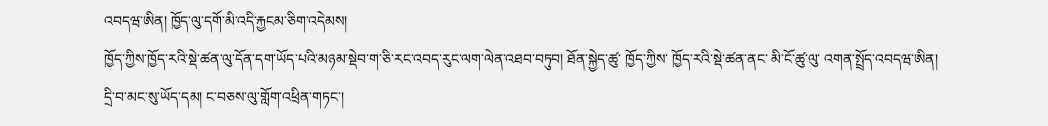འབདཝ་ཨིན། ཁྱོད་ལུ་དགོ་མི་འདི་རྐྱངམ་ཅིག་འདེམས།
ཁྱོད་ཀྱིས་ཁྱོད་རའི་སྡེ་ཚན་ལུ་དོན་དག་ཡོད་པའི་མཉམ་སྡེབ་ག་ཅི་རང་འབད་རུང་ལག་ལེན་འཐབ་བཏུབ། ཐོན་སྐྱེད་ཚུ་ ཁྱོད་ཀྱིས་ ཁྱོད་རའི་སྡེ་ཚན་ནང་ མི་ངོ་ཚུ་ལུ་ འགན་སྤྲོད་འབདཝ་ཨིན།
དྲི་བ་མང་སུ་ཡོད་དམ། ང་བཅས་ལུ་གློག་འཕྲིན་གཏང་།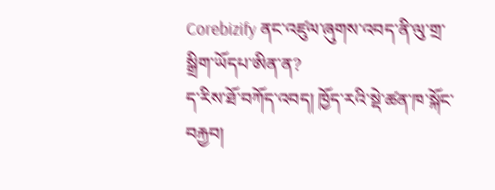Corebizify ནང་འཛུལ་ཞུགས་འབད་ནི་ལུ་གྲ་སྒྲིག་ཡོདཔ་ཨིན་ན?
ད་རིས་ཐོ་བཀོད་འབད། ཁྱོད་རའི་སྡེ་ཚན་ཁ་སྐོང་བརྐྱབ།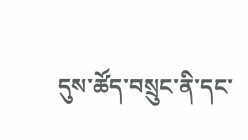དུས་ཚོད་བསྲུང་ནི་དང་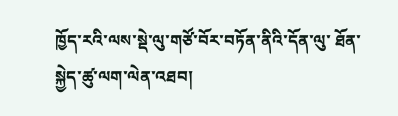ཁྱོད་རའི་ལས་སྡེ་ལུ་གཙོ་བོར་བཏོན་ནིའི་དོན་ལུ་ ཐོན་སྐྱེད་ཚུ་ལག་ལེན་འཐབ།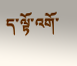ད་ལྟོ་འགོ་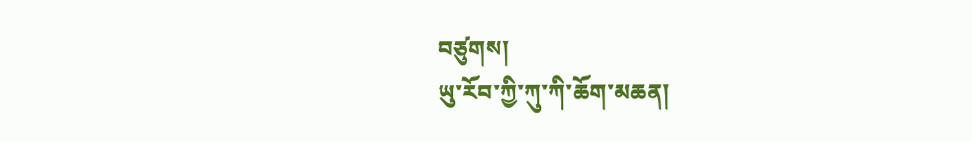བཙུགས།
ཡུ་རོབ་ཀྱི་ཀུ་ཀི་ཆོག་མཆན།